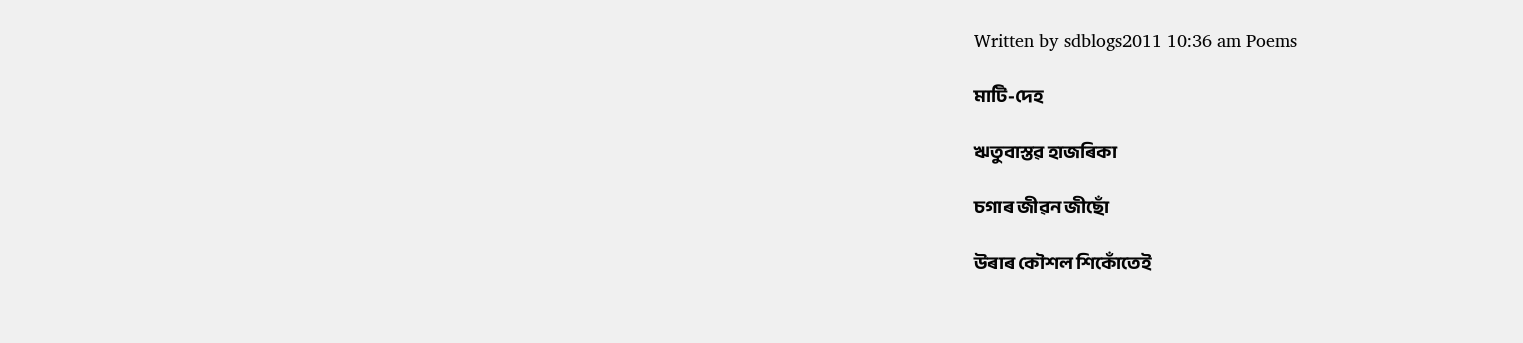Written by sdblogs2011 10:36 am Poems

মাটি-দেহ

ঋতুবাস্তৱ হাজৰিকা

চগাৰ জীৱন জীছোঁ

উৰাৰ কৌশল শিকোঁতেই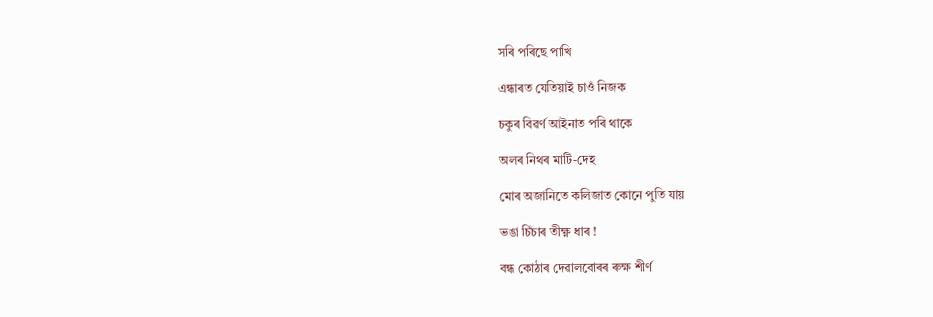সৰি পৰিছে পাখি

এন্ধাৰত যেতিয়াই চাওঁ নিজক

চকুৰ বিৱৰ্ণ আইনাত পৰি থাকে

অলৰ নিথৰ মাটি-দেহ

মোৰ অজানিতে কলিজাত কোনে পুতি যায়

ভঙা চিঁচাৰ তীক্ষ্ণ ধাৰ !

বন্ধ কোঠাৰ দেৱালবোৰৰ ৰুক্ষ শীৰ্ণ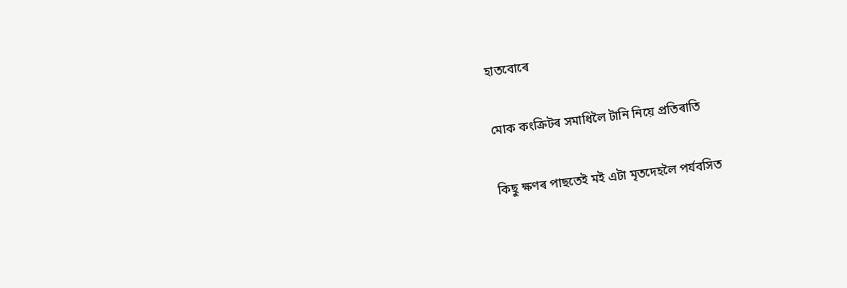হাতবোৰে

মোক কংক্ৰিটৰ সমাধিলৈ টানি নিয়ে প্ৰতিৰাতি

কিছু ক্ষণৰ পাছতেই মই এটা মৃতদেহলৈ পৰ্যবসিত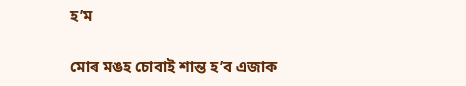হ’ম

মোৰ মঙহ চোবাই শান্ত হ’ব এজাক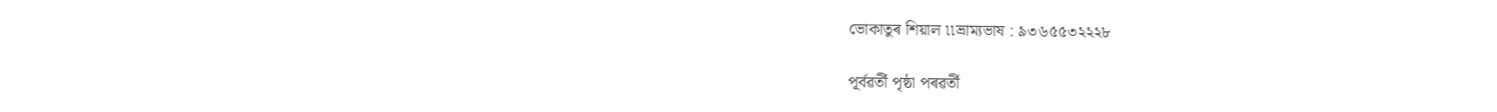ভোকাতুৰ শিয়াল ৷৷ভ্ৰাম্যভাষ : ৯৩৬৫৫৩২২২৮

পূৰ্বৱৰ্তী পৃষ্ঠা পৰৱৰ্তী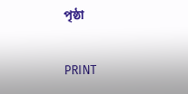পৃষ্ঠা

PRINT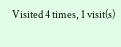Visited 4 times, 1 visit(s)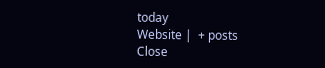today
Website |  + posts
Close